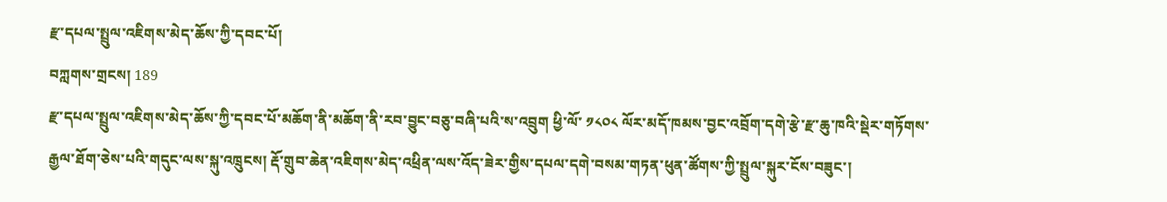རྫ་དཔལ་སྤྲུལ་འཇིགས་མེད་ཆོས་ཀྱི་དབང་པོ།
བཀླགས་གྲངས། 189
རྫ་དཔལ་སྤྲུལ་འཇིགས་མེད་ཆོས་ཀྱི་དབང་པོ་མཆོག་ནི་མཆོག་ནི་རབ་བྱུང་བཅུ་བཞི་པའི་ས་འབྲུག ཕྱི་ལོ་ ༡༨༠༨ ལོར་མདོ་ཁམས་བྱང་འབྲོག་དགེ་རྩེ་རྫ་ཆུ་ཁའི་སྡེར་གཏོགས་རྒྱལ་ཐོག་ཅེས་པའི་གདུང་ལས་སྐུ་འཁྲུངས། རྡོ་གྲུབ་ཆེན་འཇིགས་མེད་འཕྲིན་ལས་འོད་ཟེར་གྱིས་དཔལ་དགེ་བསམ་གཏན་ཕུན་ཚོགས་ཀྱི་སྤྲུལ་སྐུར་ངོས་བཟུང་།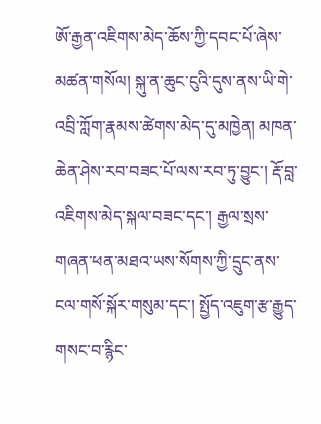ཨོ་རྒྱན་འཇིགས་མེད་ཆོས་ཀྱི་དབང་པོ་ཞེས་མཚན་གསོལ། སྐུ་ན་ཆུང་ངུའི་དུས་ནས་ཡི་གེ་འབྲི་ཀློག་རྣམས་ཚེགས་མེད་དུ་མཁྱེན། མཁན་ཆེན་ཤེས་རབ་བཟང་པོ་ལས་རབ་ཏུ་བྱུང་། རྡོ་བླ་འཇིགས་མེད་སྐལ་བཟང་དང་། རྒྱལ་སྲས་གཞན་ཕན་མཐའ་ཡས་སོགས་ཀྱི་དྲུང་ནས་ངལ་གསོ་སྐོར་གསུམ་དང་། སྤྱོད་འཇུག་རྩ་རྒྱུད་གསང་བ་རྙིང་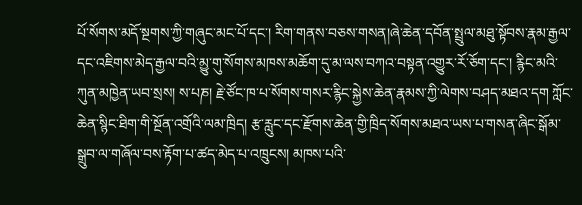པོ་སོགས་མདོ་སྔགས་ཀྱི་གཞུང་མང་པོ་དང་། རིག་གནས་བཅས་གསན།ཞེ་ཆེན་དབོན་སྤྲུལ་མཐུ་སྟོབས་རྣམ་རྒྱལ་དང་འཇིགས་མེད་རྒྱལ་བའི་མྱུ་གུ་སོགས་མཁས་མཆོག་དུ་མ་ལས་བཀའ་བསྟན་འགྱུར་རོ་ཅོག་དང་། རྙིང་མའི་ཀུན་མཁྱེན་ཡབ་སྲས། ས་པཎ། རྗེ་ཙོང་ཁ་པ་སོགས་གསར་རྙིང་སྐྱེས་ཆེན་རྣམས་ཀྱི་ལེགས་བཤད་མཐའ་དག ཀློང་ཆེན་སྙིང་ཐིག་གི་སྔོན་འགྲོའི་ལམ་ཁྲིད། རྩ་རླུང་དང་རྫོགས་ཆེན་གྱི་ཁྲིད་སོགས་མཐའ་ཡས་པ་གསན་ཞིང་སྒོམ་སྒྲུབ་ལ་གཞོལ་བས་རྟོག་པ་ཚད་མེད་པ་འཁྲུངས། མཁས་པའི་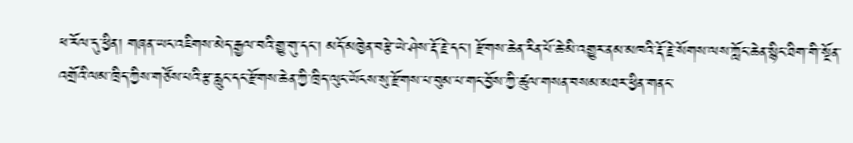ཕ་རོལ་དུ་ཕྱིན། གཞན་ཡང་འཇིགས་མེད་རྒྱལ་བའི་གྱུ་གུ་དང་། མདོ་མཁྱེན་བརྩེ་ཡེ་ཤེས་རྡོ་རྗེ་དང་། རྫོགས་ཆེན་རིན་པོ་ཆེ་མི་འགྱུར་ནམ་མཁའི་རྡོ་རྗེ་སོགས་ལས་ཀློང་ཆེན་སྙིང་ཐིག་གི་སྔོན་འགྲོའི་ལམ་ཁྲིད་ཀྱིས་གཙོས་པའི་རྩ་རླུང་དང་རྫོགས་ཆེན་ཀྱི་ཁྲིད་ལུང་ཡོངས་སུ་རྫོགས་པ་བུམ་པ་གང་བྱོས་ཀྱི་ཚུལ་གསན་བསམ་མཐར་ཕྱིན་གནང་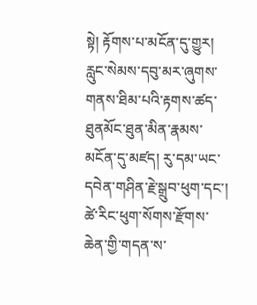སྟེ། རྟོགས་པ་མངོན་དུ་གྱུར། རླུང་སེམས་དབུ་མར་ཞུགས་གནས་ཐིམ་པའི་རྟགས་ཚད་ཐུནམོང་ཐུན་མིན་རྣམས་མངོན་དུ་མཛད། རུ་དམ་ཡང་དབེན་གཤིན་རྗེ་སྒྲུབ་ཕུག་དང་། ཚེ་རིང་ཕུག་སོགས་རྫོགས་ཆེན་གྱི་གདན་ས་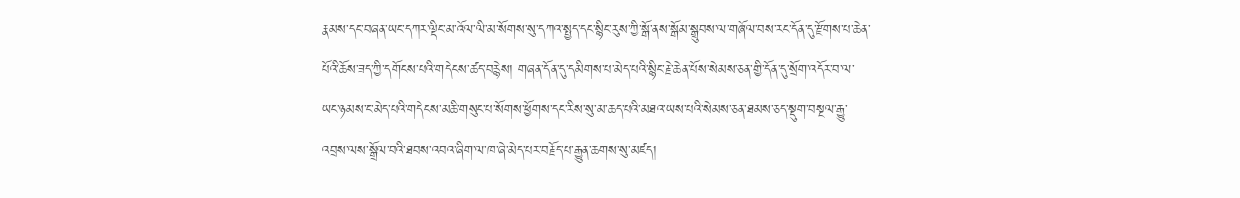རྣམས་དང་བཞན་ཡང་དཀར་ལྡིང་མ་འོལ་ལི་མ་སོགས་སུ་དཀའ་སྤྱད་དང་སྙིང་རུས་ཀྱི་སྒོ་ནས་སྒོམ་སྒྲུབས་ལ་གཞོལ་བས་རང་དོན་དུ་རྫོགས་པ་ཆེན་པོའི་ཆོས་ཟད་ཀྱི་དགོངས་པའི་གདེངས་ཚད་བརྙེས། གཞན་དོན་དུ་དམིགས་པ་མེད་པའི་སྙིང་རྗེ་ཆེན་པོས་སེམས་ཅན་གྱི་དོན་དུ་སྲོག་འདོར་བ་ལ་ཡང་ཉམས་ང་མེད་པའི་གདེངས་མཆི་གསུང་པ་སོགས་ཕྱོགས་དང་རིས་སུ་མ་ཆད་པའི་མཐའ་ཡས་པའི་སེམས་ཅན་ཐམས་ཅད་སྡུག་བསྔལ་རྒྱུ་འབྲས་ལས་སྒྲོལ་བའི་ཐབས་འབའ་ཞིག་ལ་ཁ་ཞེ་མེད་པར་བརྗོད་པ་རྒྱུན་ཆགས་སུ་མཛད།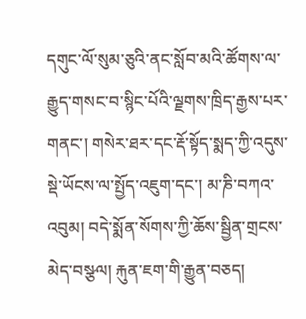དགུང་ལོ་སུམ་ཅུའི་ནང་སློབ་མའི་ཚོགས་ལ་རྒྱུད་གསང་བ་སྙིང་པོའི་ལྗགས་ཁྲིད་རྒྱས་པར་གནང་། གསེར་ཐར་དང་རྡོ་སྟོད་སྨད་ཀྱི་འདུས་སྡེ་ཡོངས་ལ་སྤྱོད་འཇུག་དང་། མ་ཎི་བཀའ་འབུམ། བདེ་སྨོན་སོགས་ཀྱི་ཆོས་སྦྱིན་གྲངས་མེད་བསྩལ། རྐུན་ཇག་གི་རྒྱུན་བཅད།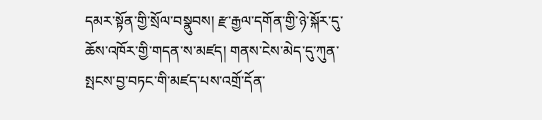དམར་སྟོན་གྱི་སྲོལ་བསྣུབས། རྫ་རྒྱལ་དགོན་གྱི་ཉེ་སྐོར་དུ་ཆོས་འཁོར་གྱི་གདན་ས་མཛད། གནས་ངེས་མེད་དུ་ཀུན་སྤངས་བྱ་བཏང་གི་མཛད་པས་འགྲོ་དོན་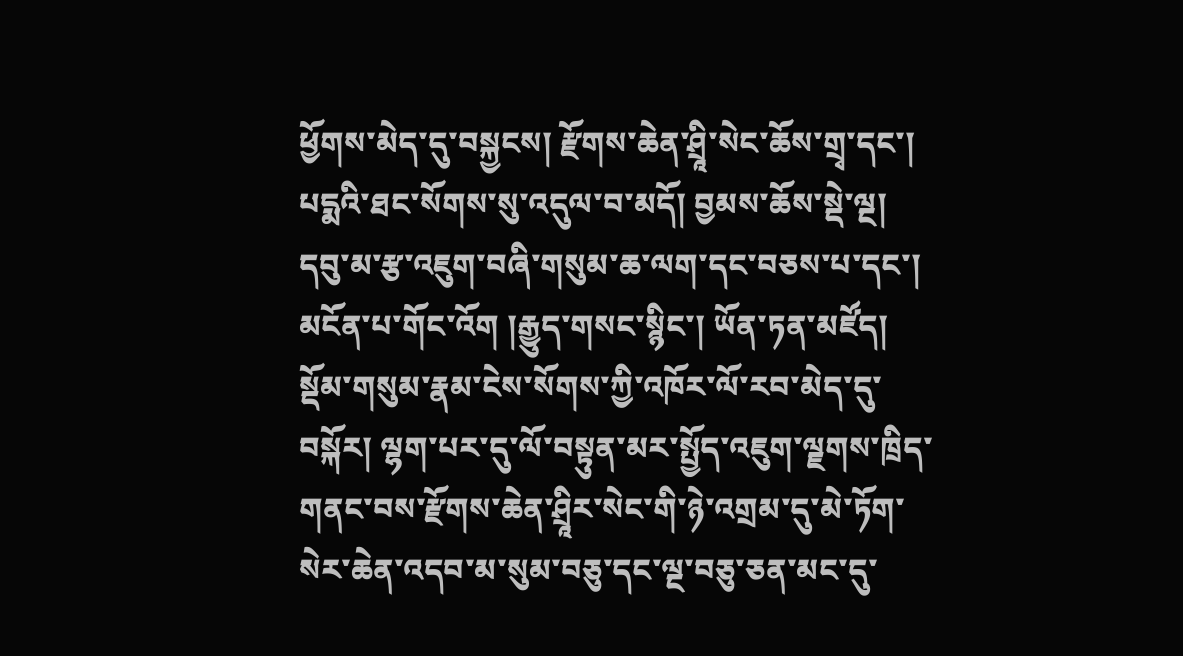ཕྱོགས་མེད་དུ་བསྐྱངས། རྫོགས་ཆེན་ཤྲཱི་སེང་ཆོས་གྲྭ་དང་། པདྨའི་ཐང་སོགས་སུ་འདུལ་བ་མདོ། བྱམས་ཆོས་སྡེ་ལྔ། དབུ་མ་རྩ་འཇུག་བཞི་གསུམ་ཆ་ལག་དང་བཅས་པ་དང་། མངོན་པ་གོང་འོག །རྒྱུད་གསང་སྙིང་། ཡོན་ཏན་མཛོད། སྡོམ་གསུམ་རྣམ་ངེས་སོགས་ཀྱི་འཁོར་ལོ་རབ་མེད་དུ་བསྐོར། ལྷག་པར་དུ་ལོ་བསྟུན་མར་སྤྱོད་འཇུག་ལྗགས་ཁྲིད་གནང་བས་རྫོགས་ཆེན་ཤྲཱིར་སེང་གི་ཉེ་འགྲམ་དུ་མེ་ཏོག་སེར་ཆེན་འདབ་མ་སུམ་བཅུ་དང་ལྔ་བཅུ་ཅན་མང་དུ་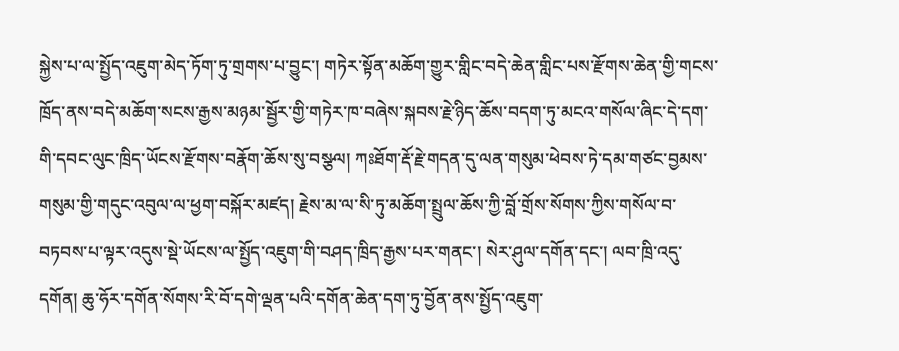སྐྱེས་པ་ལ་སྤྱོད་འཇུག་མེད་ཏོག་ཏུ་གྲགས་པ་བྱུང་། གཏེར་སྟོན་མཆོག་གྱུར་གླིང་བདེ་ཆེན་གླིང་པས་རྫོགས་ཆེན་གྱི་གངས་ཁྲོད་ནས་བདེ་མཆོག་སངས་རྒྱས་མཉམ་སྦྱོར་གྱི་གཏེར་ཁ་བཞེས་སྐབས་རྗེ་ཉིད་ཆོས་བདག་ཏུ་མངའ་གསོལ་ཞིང་དེ་དག་གི་དབང་ལུང་ཁྲིད་ཡོངས་རྫོགས་བརྣོག་ཆོས་སུ་བསྩལ། ཀཿཐོག་རྡོ་རྗེ་གདན་དུ་ལན་གསུམ་ཕེབས་ཏེ་དམ་གཙང་བྱམས་གསུམ་གྱི་གདུང་འབུལ་ལ་ཕྱག་བསྐོར་མཛད། རྗེས་མ་ལ་སི་ཏུ་མཆོག་སྤྲུལ་ཆོས་ཀྱི་བློ་གྲོས་སོགས་ཀྱིས་གསོལ་བ་བཏབས་པ་ལྟར་འདུས་སྡེ་ཡོངས་ལ་སྤྱོད་འཇུག་གི་བཤད་ཁྲིད་རྒྱས་པར་གནང་། སེར་ཤུལ་དགོན་དང་། ལབ་ཁྲི་འདུ་དགོན། ཆུ་ཧོར་དགོན་སོགས་རི་བོ་དགེ་ལྡན་པའི་དགོན་ཆེན་དག་ཏུ་བྱོན་ནས་སྤྱོད་འཇུག་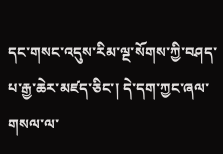དང་གསང་འདུས་རིམ་ལྔ་སོགས་ཀྱི་བཤད་པ་རྒྱ་ཆེར་མཛད་ཅིང་། དེ་དག་ཀྱང་ཞལ་གསལ་ལ་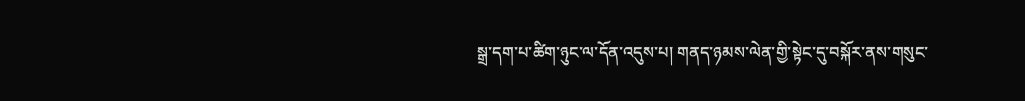སྒྲ་དག་པ་ཚིག་ཉུང་ལ་དོན་འདུས་པ། གནད་ཉམས་ལེན་གྱི་སྟེང་དུ་བསྐོར་ནས་གསུང་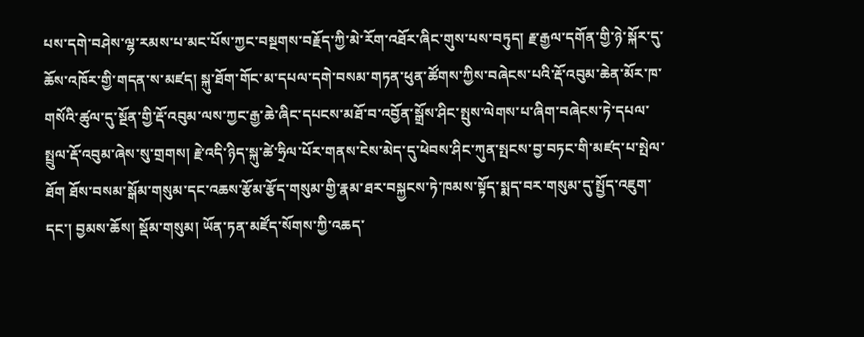པས་དགེ་བཤེས་ལྷ་རམས་པ་མང་པོས་ཀྱང་བསྔགས་བརྗོད་ཀྱི་མེ་རོག་འཐོར་ཞིང་གུས་པས་བཏུད། རྗ་རྒྱལ་དགོན་གྱི་ཉེ་སྐོར་དུ་ཆོས་འཁོར་གྱི་གདན་ས་མཛད། སྐུ་ཐོག་གོང་མ་དཔལ་དགེ་བསམ་གཏན་ཕུན་ཚོགས་ཀྱིས་བཞེངས་པའི་རྡོ་འབུམ་ཆེན་མོར་ཁ་གསོའི་ཚུལ་དུ་སྔོན་གྱི་རྡོ་འབུམ་ལས་ཀྱང་རྒྱ་ཆེ་ཞིང་དཔངས་མཐོ་བ་འབྱོན་སྒྲོས་ཤིང་སྤུས་ལེགས་པ་ཞིག་བཞེངས་ཏེ་དཔལ་སྤྲུལ་རྡོ་འབུམ་ཞེས་སུ་གྲགས། རྗེ་འདི་ཉིད་སྐུ་ཚེ་ཧྲིལ་པོར་གནས་ངེས་མེད་དུ་ཕེབས་ཤིང་ཀུན་སྤངས་བྱ་བཏང་གི་མཛད་པ་སྤེལ་ཐོག ཐོས་བསམ་སྒོམ་གསུམ་དང་འཆས་རྩོམ་རྩོད་གསུམ་གྱི་རྣམ་ཐར་བསྐྱངས་ཏེ་ཁམས་སྟོད་སྨད་བར་གསུམ་དུ་སྤྱོད་འཇུག་དང་། བྱམས་ཆོས། སྡོམ་གསུམ། ཡོན་ཏན་མཛོད་སོགས་ཀྱི་འཆད་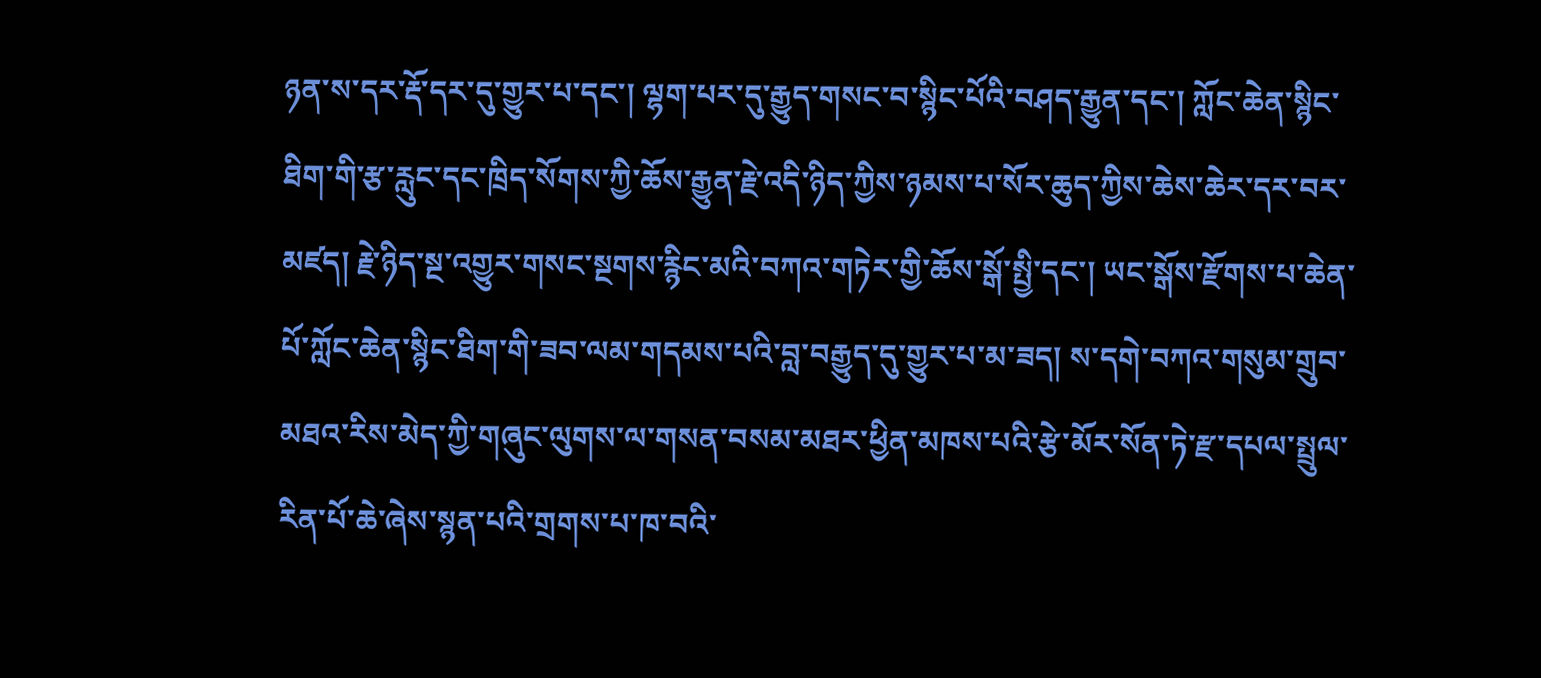ཉན་ས་དར་རྡོ་དར་དུ་གྱུར་པ་དང་། ལྷག་པར་དུ་རྒྱུད་གསང་བ་སྙིང་པོའི་བཤད་རྒྱུན་དང་། ཀློང་ཆེན་སྙིང་ཐིག་གི་རྩ་རླུང་དང་ཁྲིད་སོགས་ཀྱི་ཆོས་རྒྱུན་རྗེ་འདི་ཉིད་ཀྱིས་ཉམས་པ་སོར་ཆུད་ཀྱིས་ཆེས་ཆེར་དར་བར་མཛད། རྗེ་ཉིད་སྔ་འགྱུར་གསང་སྔགས་རྙིང་མའི་བཀའ་གཏེར་གྱི་ཆོས་སྒོ་སྤྱི་དང་། ཡང་སྒོས་རྫོགས་པ་ཆེན་པོ་ཀློང་ཆེན་སྙིང་ཐིག་གི་ཟབ་ལམ་གདམས་པའི་བླ་བརྒྱུད་དུ་གྱུར་པ་མ་ཟད། ས་དགེ་བཀའ་གསུམ་གྲུབ་མཐའ་རིས་མེད་ཀྱི་གཞུང་ལུགས་ལ་གསན་བསམ་མཐར་ཕྱིན་མཁས་པའི་རྩེ་མོར་སོན་ཏེ་རྫ་དཔལ་སྤྲུལ་རིན་པོ་ཆེ་ཞེས་སྙན་པའི་གྲགས་པ་ཁ་བའི་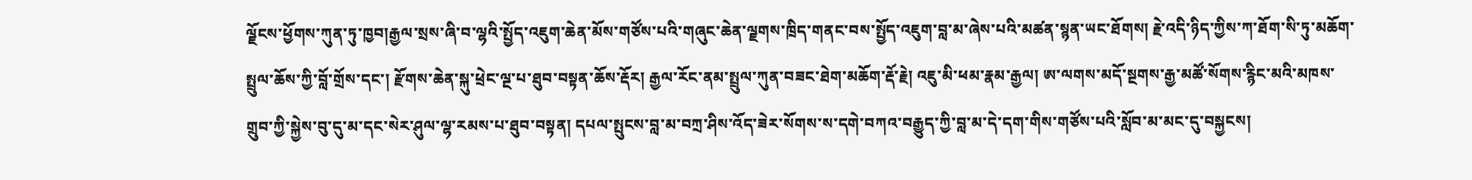ལྗོངས་ཕྱོགས་ཀུན་ཏུ་ཁྱབ།རྒྱལ་སྲས་ཞི་བ་ལྷའི་སྤྱོད་འཇུག་ཆེན་མོས་གཙོས་པའི་གཞུང་ཆེན་ལྗགས་ཁྲིད་གནང་བས་སྤྱོད་འཇུག་བླ་མ་ཞེས་པའི་མཚན་སྙན་ཡང་ཐོགས། རྗེ་འདི་ཉིད་ཀྱིས་ཀ་ཐོག་སི་ཏུ་མཆོག་སྤྲུལ་ཆོས་ཀྱི་བློ་གྲོས་དང་། རྫོགས་ཆེན་སྐུ་ཕྲེང་ལྔ་པ་ཐུབ་བསྟན་ཆོས་རྡོར། རྒྱལ་རོང་ནམ་སྤྲུལ་ཀུན་བཟང་ཐེག་མཆོག་རྡོ་རྗེ། འཇུ་མི་ཕམ་རྣམ་རྒྱལ། ཨ་ལགས་མདོ་སྔགས་རྒྱ་མཚོ་སོགས་རྙིང་མའི་མཁས་གྲུབ་ཀྱི་སྐྱེས་བུ་དུ་མ་དང་སེར་ཤུལ་ལྷ་རམས་པ་ཐུབ་བསྟན། དཔལ་སྤུངས་བླ་མ་བཀྲ་ཤིས་འོད་ཟེར་སོགས་ས་དགེ་བཀའ་བརྒྱུད་ཀྱི་བླ་མ་དེ་དག་གིས་གཙོས་པའི་སློབ་མ་མང་དུ་བསྐྱངས།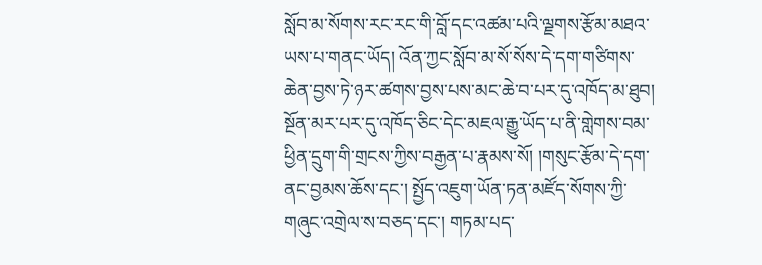སློབ་མ་སོགས་རང་རང་གི་བློ་དང་འཚམ་པའི་ལྗགས་རྩོམ་མཐའ་ཡས་པ་གནང་ཡོད། འོན་ཀྱང་སློབ་མ་སོ་སོས་དེ་དག་གཙིགས་ཆེན་བྱས་ཏེ་ཉར་ཚགས་བྱས་པས་མང་ཆེ་བ་པར་དུ་འཁོད་མ་ཐུབ། སྔོན་མར་པར་དུ་འཁོད་ཅིང་དེང་མཇལ་རྒྱུ་ཡོད་པ་ནི་གླེགས་བམ་ཕྱིན་དྲུག་གི་གྲངས་ཀྱིས་བརྒྱན་པ་རྣམས་སོ། །གསུང་རྩོམ་དེ་དག་ནང་བྱམས་ཆོས་དང་། སྤྱོད་འཇུག་ཡོན་ཏན་མཛོད་སོགས་ཀྱི་གཞུང་འགྲེལ་ས་བཅད་དང་། གཏམ་པད་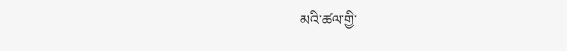མའི་ཚལ་གྱི་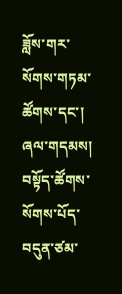ཟློས་གར་སོགས་གཏམ་ཚོགས་དང་། ཞལ་གདམས། བསྟོད་ཚོགས་སོགས་པོད་བདུན་ཙམ་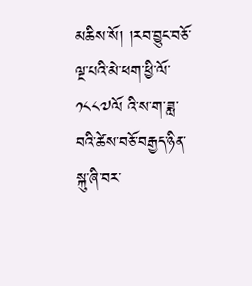མཆིས་སོ། །རབ་བྱུང་བཅོ་ལྔ་པའི་མེ་ཕག་ཕྱི་ལོ་༡༨༨༧ལོ འི་ས་ག་ཟླ་བའི་ཚེས་བཅོ་བརྒྱད་ཉིན་སྐུ་ཞི་བར་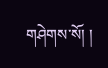གཤེགས་སོ། །